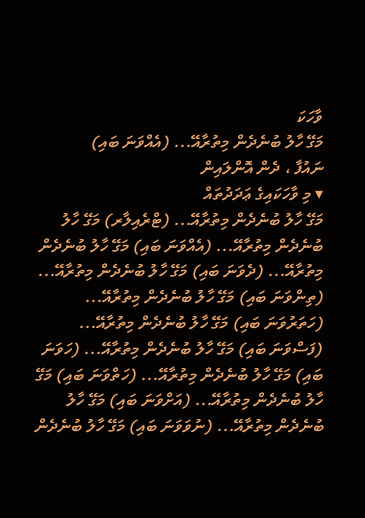ވާހަކަ
މަގޭ ހާލު ބުނެދެން މިތުރާއޭ... (އެއްވަނަ ބައި)
ނައުފާ ، ދެން އޮންލައިން
▾ މި ވާހަކައިގެ ޢަދަދުތައް
މަގޭ ހާލު ބުނެދެން މިތުރާއޭ... (ޓްރެއިލާރ) މަގޭ ހާލު ބުނެދެން މިތުރާއޭ... (އެއްވަނަ ބައި) މަގޭ ހާލު ބުނެދެން މިތުރާއޭ... (ދެވަނަ ބައި) މަގޭ ހާލު ބުނެދެން މިތުރާއޭ... (ތިންވަނަ ބައި) މަގޭ ހާލު ބުނެދެން މިތުރާއޭ... (ހަތަރުވަނަ ބައި) މަގޭ ހާލު ބުނެދެން މިތުރާއޭ... (ފަސްވަނަ ބައި) މަގޭ ހާލު ބުނެދެން މިތުރާއޭ... (ހަވަނަ ބައި) މަގޭ ހާލު ބުނެދެން މިތުރާއޭ... (ހަތްވަނަ ބައި) މަގޭ ހާލު ބުނެދެން މިތުރާއޭ... (އަށްވަނަ ބައި) މަގޭ ހާލު ބުނެދެން މިތުރާއޭ... (ނުވަވަނަ ބައި) މަގޭ ހާލު ބުނެދެން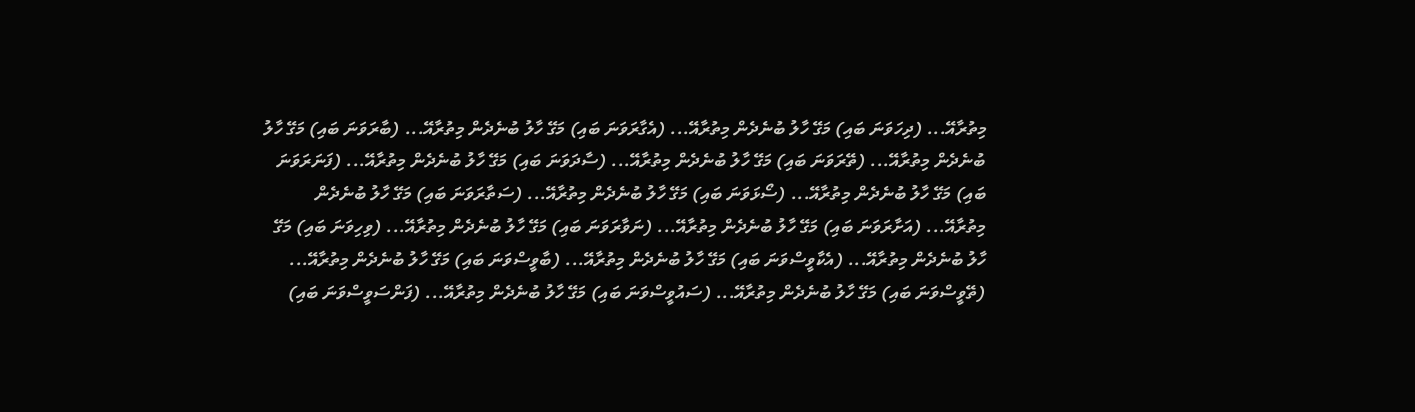މިތުރާއޭ... (ދިހަވަނަ ބައި) މަގޭ ހާލު ބުނެދެން މިތުރާއޭ... (އެގާރަވަނަ ބައި) މަގޭ ހާލު ބުނެދެން މިތުރާއޭ... (ބާރަވަނަ ބައި) މަގޭ ހާލު ބުނެދެން މިތުރާއޭ... (ތޭރަވަނަ ބައި) މަގޭ ހާލު ބުނެދެން މިތުރާއޭ... (ސާދަވަނަ ބައި) މަގޭ ހާލު ބުނެދެން މިތުރާއޭ... (ފަނަރަވަނަ ބައި) މަގޭ ހާލު ބުނެދެން މިތުރާއޭ... (ސޯޅަވަނަ ބައި) މަގޭ ހާލު ބުނެދެން މިތުރާއޭ... (ސަތާރަވަނަ ބައި) މަގޭ ހާލު ބުނެދެން މިތުރާއޭ... (އަށާރަވަނަ ބައި) މަގޭ ހާލު ބުނެދެން މިތުރާއޭ... (ނަވާރަވަނަ ބައި) މަގޭ ހާލު ބުނެދެން މިތުރާއޭ... (ވިހިވަނަ ބައި) މަގޭ ހާލު ބުނެދެން މިތުރާއޭ... (އެކާވީސްވަނަ ބައި) މަގޭ ހާލު ބުނެދެން މިތުރާއޭ... (ބާވީސްވަނަ ބައި) މަގޭ ހާލު ބުނެދެން މިތުރާއޭ... (ތޭވީސްވަނަ ބައި) މަގޭ ހާލު ބުނެދެން މިތުރާއޭ... (ސައުވީސްވަނަ ބައި) މަގޭ ހާލު ބުނެދެން މިތުރާއޭ... (ފަންސަވީސްވަނަ ބައި)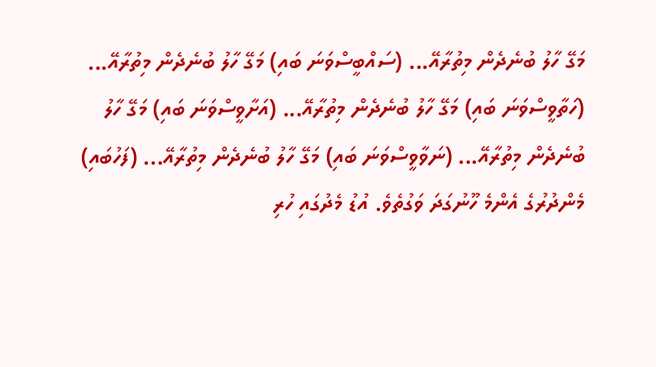މަގޭ ހާލު ބުނެދެން މިތުރާއޭ... (ސައްބީސްވަނަ ބައި) މަގޭ ހާލު ބުނެދެން މިތުރާއޭ... (ހަތާވީސްވަނަ ބައި) މަގޭ ހާލު ބުނެދެން މިތުރާއޭ... (އަށާވީސްވަނަ ބައި) މަގޭ ހާލު ބުނެދެން މިތުރާއޭ... (ނަވާވީސްވަނަ ބައި) މަގޭ ހާލު ބުނެދެން މިތުރާއޭ... (ފަހުބައި)
މެންދުރުގެ އެންމެ ހޫނުގަދަ ވަގުތެވެ. އުޑު މެދުގައި ހުރި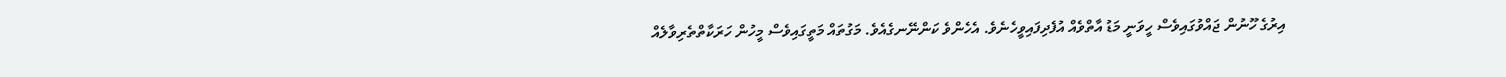އިރުގެ ހޫނުން ޖައްވުގައިވެސް ހީވަނީ މަޑު އާތްވެއް އުފެދިފައިވީހެނެވެ. އެހެންވެ ކަންނޭނގެއެވެ. މަގުތައް މަތީގައިވެސް މީހުން ހަރަކާތްތެރިވާލެއް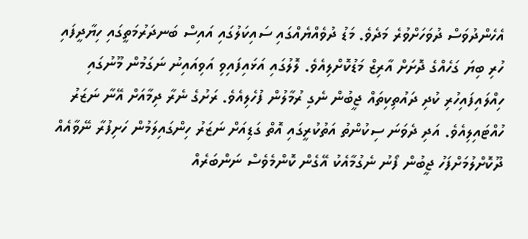އެހެންދުވަސް ދުވަހަށްވުރެ މަދެވެ. މަޑު ދުވެއްޔެއްގައި ސައިކަލުގައި އައިސް ބަނދަރުމަތީގައި ހިޔާދީފައި ހުރި ބިޔަ ގަހެއްގެ ދޮށަށް އާރިޒް މަޑުކޮށްލިއެވެ. ލޮލުގައި އަޅައިފައިވި އަވިއައިނު ނަގަމުން މޫނުގައި ހިއްލައިފައިހުރި ކުދި ދައުތިކިތައް ޖީބުން ނެގި ރުމާލުން ފުހެލިއެވެ. ރަށުގެ ނެރާ ދިމާއަށް އޭނާ ނަޒަރު ހުއްޓައިލިއެވެ. އަދި ދެވަނަ ސިކުންތު އަތުކުރީގައި އޮތް ގަޑިއަށް ނަޒަރު ހިންގައިލަމުން ހަށިފުރާ ނޭވާއެއް ދޫކޮށްލުމަށްފަހު ޖީބުން ފޯނު ނެގުމާއެކު އޭގެން ކޮންމެވެސް ނަންބަރެއް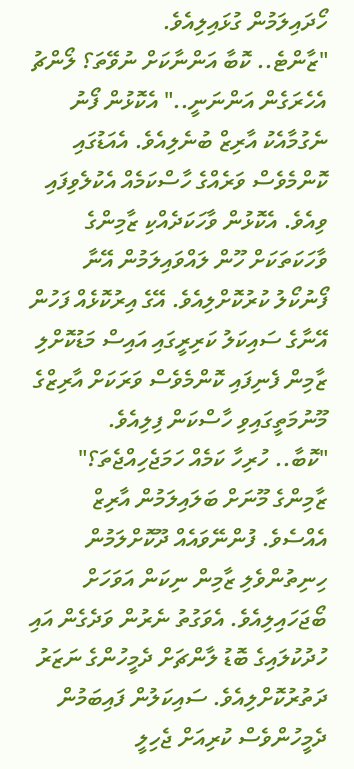ހޯދައިލަމުން ގުޅައިލިއެވެ.
"ޒާންޓެ.. ކޮބާ އަންނާކަށް ނުވޭތަ؟ ލޯންޗު އެހެރަގެން އަންނަނީ.." އެކޮޅުން ފޯނު ނެގުމާއެކު އާރިޒް ބުނެލިއެވެ. އެއަޑުގައި ކޮންމެވެސް ވަރެއްގެ ހާސްކަމެއް އެކުލެވިފައި ވިއެވެ. އެކޮޅުން ވާހަކަދެއްކި ޒާމިންގެ ވާހަކަތަކަށް ހޫން ލައްވައިލަމުން އޭނާ ފޯނުކޯލު ކުރުކޮށްލިއެވެ. އޭގެ އިރުކޮޅެއް ފަހުން އޭނާގެ ސައިކަލު ކަރިރީގައި އައިސް މަޑުކޮށްލި ޒާމިން ފެނިފައި ކޮންމެވެސް ވަރަކަށް އާރިޒްގެ މޫނުމަތީގައިވި ހާސްކަން ފިލިއެވެ.
"ކޮބާ.. ހުރިހާ ކަމެއް ހަމަޖެހިއްޖެތަ؟" ޒާމިންގެ މޫނަށް ބަލައިލަމުން އާރިޒް އެއްސެވެ. ފުންނޭވައެއް ދޫކޮށްލަމުން ހިނިތުންވެލި ޒާމިން ނިކަން އަވަހަށް ބޯޖަހައިލިއެވެ. އެވަގުތު ނެރުން ވަދެގެން އައި ހުދުކުލައިގެ ބޮޑު ލާންޗަށް ދެމީހުންގެ ނަޒަރު ދަތުރުކޮށްލިއެވެ. ސައިކަލުން ފައިބަމުން ދެމީހުންވެސް ކުރިއަށް ޖެހިލީ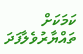ކަމަކަށް ތައްޔާރުވެލާފަދަ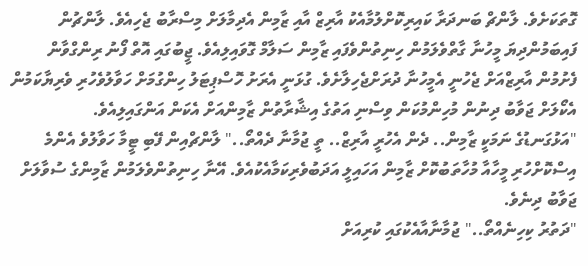ގޮތަކަށެވެ. ލާންޗް ބަނދަރާ ކައިރިކޮށްލުމާއެކު އާރިޒް އާއި ޒާމިން އެދިމާލަށް މިސްރާބު ޖެހިއެވެ. ލާންޗުން ފައިބަމުންދިޔަ މީހުނާ ގާތްވެލަމުން ހިނިތުންވެފައި ޒާމިން ސަލާމް ގޮވައިލިއެވެ. ޖީބުގައި އޮތް ފޯނު ރިންގްވާން ފެށުމުން އާރިޒްއަށް ޖެހުނީ އެމީހުނާ ދުރަށްޖެހިލާށެވެ. ގުޅަނީ އެރަށު ހޮސްޕިޓަލު ހިންގުމަށް ހަވާލުވެހުރި ވެރިޔާކަމުން އެކޯލަށް ޖަވާބު ދިނުން މުހިންމުކަން ވިސްނި އަތުގެ އިޝާރާތުން ޒާމިންއަށް އެކަން އަންގައިލިއެވެ.
"އަޅުގަނޑުގެ ނަމަކީ ޒާމިން.. ދެން އެހުރީ އާރިޒް.. ތީ ޖުމާނާ ދެއްތޯ.." ލާންޗްއިން ފޭބި ޓީމާ ހަވާލުވެ އެންމެ އިސްކޮށްހުރި މީހާއާ މުހާތަބުކޮށް ޒާމިން އަހައިލީ އަދަބުވެރިކަމާއެކުއެވެ. އޭނާ ހިނިތުންވެލަމުން ޒާމިންގެ ސުވާލަށް ޖަވާބު ދިނެވެ.
"ދަތުރު ކިހިނެއްތޯ.." ޖުމާނާއާއެކުގައި ކުރިއަށް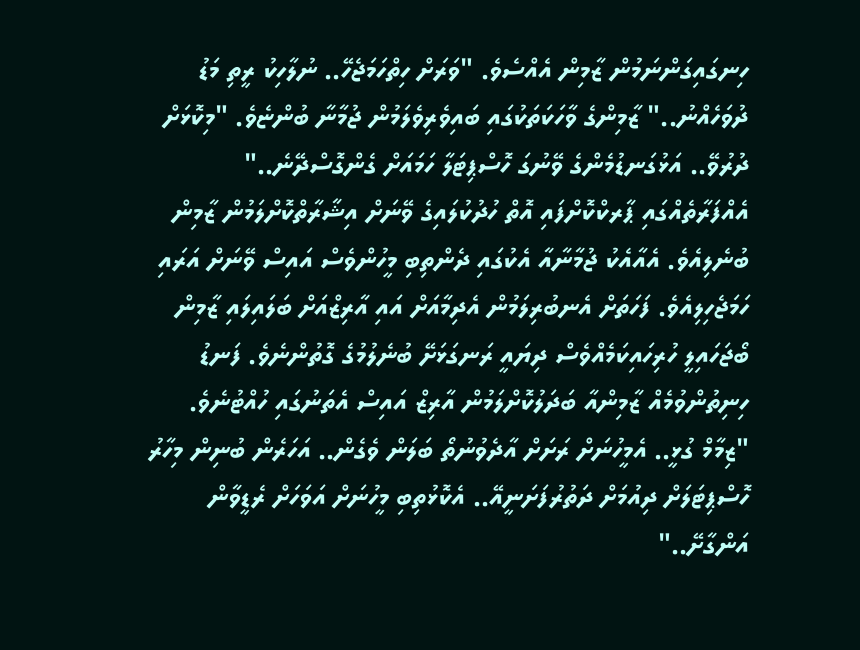ހިނގައިގަންނަމުން ޒާމިން އެއްސެވެ. "ވަރަށް ހިތްހަމަޖެހޭ.. ނުލާހިކު ރީތި މަޑު ދުވަހެއްނު.." ޒާމިންގެ ވާހަކަތަކުގައި ބައިވެރިވެލަމުން ޖުމާނާ ބުންޏެވެ. "މިކޮޅަށް ދުރުވޭ.. އަޅުގަނޑުމެންގެ ވޭނުގަ ހޮސްޕިޓަލާ ހަމައަށް ގެންގޮސްދޭނެ.." އެއްފަރާތެއްގައި ޕާރކްކޮށްފައި އޮތް ހުދުކުލައިގެ ވޭނަށް އިޝާރާތްކޮށްލަމުން ޒާމިން ބުނެލިއެވެ. އެއާއެކު ޖުމާނާއާ އެކުގައި ދެންތިބި މީހުންވެސް އައިސް ވޭނަށް އަރައި ހަމަޖެހިލިއެވެ. ފަހަތަށް އެނބުރިލަމުން އެދިމާއަށް އައި އާރިޒްއަށް ބަލައިލައި ޒާމިން ބޯޖަހައިލީ ހުރިހައިކަމެއްވެސް ދިޔައީ ރަނގަޅަށޭ ބުނެލުމުގެ ގޮތުންނެވެ. ފަނޑު ހިނިތުންވުމެއް ޒާމިންއާ ބަދަލުކޮށްލަމުން އާރިޒް އައިސް އެތަނުގައި ހުއްޓުނެވެ. "ޒިމާމް ގުޅީ.. އެމީހުނަށް ރަށަށް އާދެވުނުތޯ ބަލަން ވެގެން.. އަހަރެން ބުނިން މިހާރު ހޮސްޕިޓަލަށް ދިއުމަށް ދަތުރުފަށަނީއޭ.. އެކޮޅުތިބި މީހުނަށް އަވަހަށް ރެޑީވާން އަންގާށޭ.."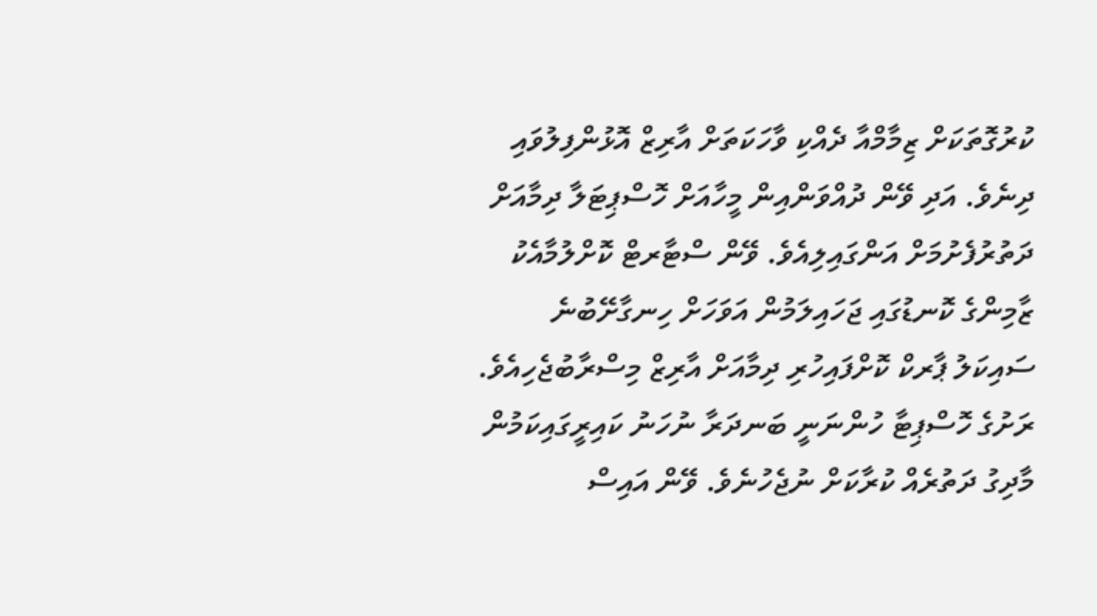ކުރުގޮތަކަށް ޒިމާމްއާ ދެއްކި ވާހަކަތަށް އާރިޒް އޮޅުންފިލުވައި ދިނެވެ. އަދި ވޭން ދުއްވަންއިން މީހާއަށް ހޮސްޕިޓަލާ ދިމާއަށް ދަތުރުފެށުމަށް އަންގައިލިއެވެ. ވޭން ސްޓާރޓް ކޮށްލުމާއެކު ޒާމިންގެ ކޮނޑުގައި ޖަހައިލަމުން އަވަހަށް ހިނގާށޭބުނެ ސައިކަލު ޕާރކް ކޮށްފައިހުރި ދިމާއަށް އާރިޒް މިސްރާބުޖެހިއެވެ.
ރަށުގެ ހޮސްޕިޓާ ހުންނަނީ ބަނދަރާ ނުހަނު ކައިރީގައިކަމުން މާދިގު ދަތުރެއް ކުރާކަށް ނުޖެހުނެވެ. ވޭން އައިސް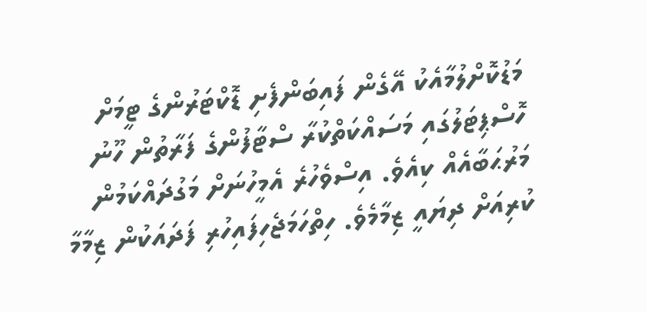މަޑުކޮށްލުމާއެކު އޭގެން ފައިބަންފެށި ޑޮކްޓަރުންގެ ޓީމަށް ހޮސްޕިޓަލުގައި މަސައްކަތްކުރާ ސްޓާފުންގެ ފަރާތުން ހޫނު މަރުޙަބާއެއް ކިއެވެ. އިސްވެހުރެ އެމީހުނަށް މަގުދައްކަމުން ކުރިއަށް ދިޔައީ ޒިމާމެވެ. ހިތްހަމަޖެހިފައިހުރި ފަދައަކުން ޒިމާމާ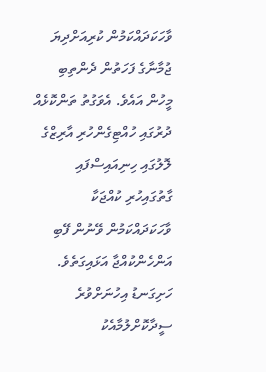ވާހަކަދައްކަމުން ކުރިއަށްދިޔަ ޖުމާނާގެ ފަހަތުން ދެންތިބި މީހުން އައެވެ. އެވަގުތު ތަންކޮޅެއް ދުރުގައި ހުއްޓިގެންހުރި އާރިޒްގެ ލޮލުގައި ހިނިއައިސްފައި ގާތުގައިހުރި ކުއްޖަކާ ވާހަކަދައްކަމުން ވޭނުން ފޭބި އަންހެންކުއްޖާ އަޅައިގަތެވެ. ހަށިގަނޑު އިހުނަށްވުރެ ސީދާކޮށްލުމާއެކު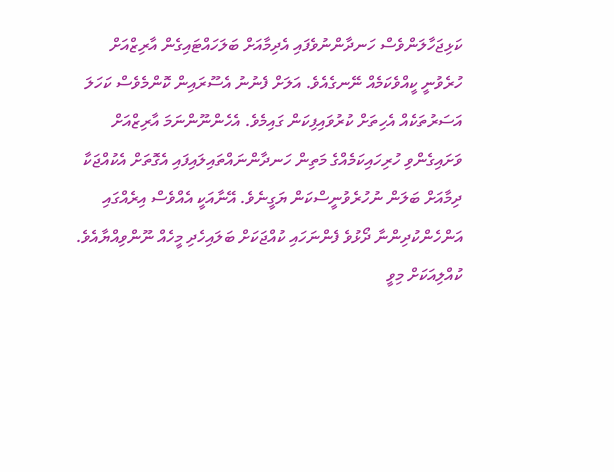ކަޅިޖަހާލަންވެސް ހަނދާންނުވެފައި އެދިމާއަށް ބަލަހައްޓައިގެން އާރިޒްއަށް ހުރެވުނީ ކީއްވެކަމެއް ނޭނގެއެވެ. އަލަށް ފެނުނު އެސޫރައިން ކޮންމެވެސް ކަހަލަ އަސަރުތަކެއް އެހިތަށް ކުރުވައިފިކަން ގައިމެވެ. އެހެންނޫންނަމަ އާރިޒްއަށް ވަށައިގެންވި ހުރިހައިކަމެއްގެ މަތިން ހަނދާންނައްތައިލައިފައި އެގޮތަށް އެކުއްޖަކާ ދިމާއަށް ބަލަން ނުހުރެވުނީސްކަން ޔަގީނެވެ. އޭނާއަކީ އެއްވެސް އިރެއްގައި އަންހެންކުދިންނާ ދޯޅުވެ ފެންނަހައި ކުއްޖަކަށް ބަލައިހެދި މީހެއް ނޫންވިއްޔާއެވެ. ކުއްލިއަކަށް މިވީ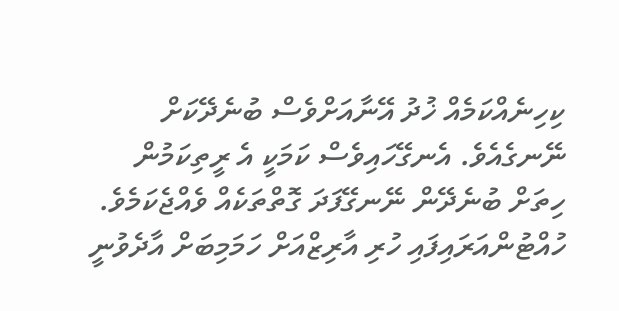ކިހިނެއްކަމެއް ޚުދު އޭނާއަށްވެސް ބުނެދޭކަށް ނޭނގެއެވެ. އެނގޭހައިވެސް ކަމަކީ އެ ރީތިކަމުން ހިތަށް ބުނެދޭން ނޭނގޭފަދަ ގޮތްތަކެއް ވެއްޖެކަމެވެ. ހުއްޓުންއަރައިފައި ހުރި އާރިޒްއަށް ހަމަމިބަށް އާދެވުނީ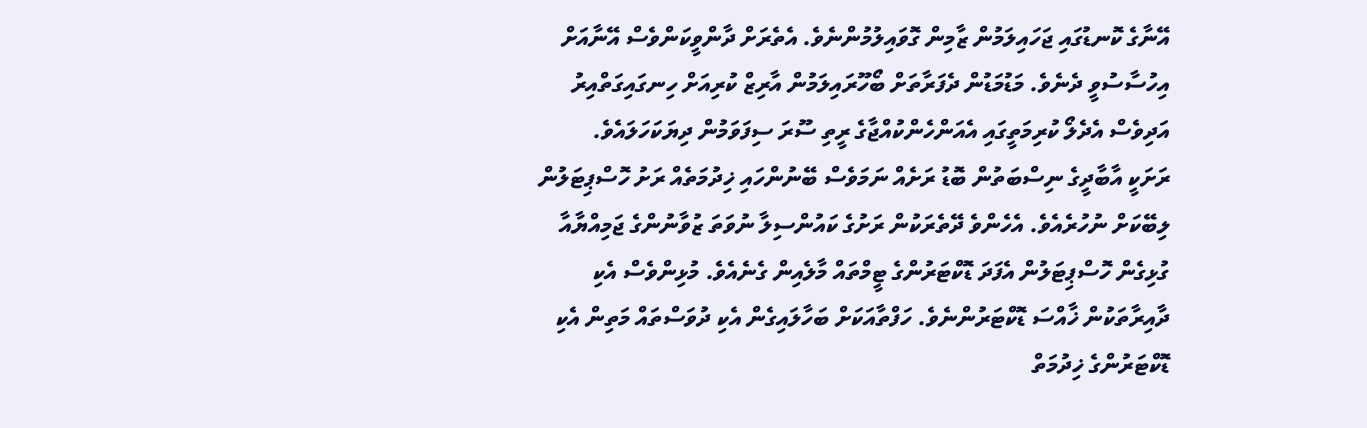އޭނާގެ ކޮނޑުގައި ޖަހައިލަމުން ޒާމިން ގޮވައިލުމުންނެވެ. އެތެރަށް ދާންވީކަންވެސް އޭނާއަށް އިހުސާސުވީ ދެނެވެ. މަޑުމަޑުން ދެފަރާތަށް ބޯހޫރައިލަމުން އާރިޒް ކުރިއަށް ހިނގައިގަތްއިރު އަދިވެސް އެދެލޯ ކުރިމަތީގައި އެއަންހެންކުއްޖާގެ ރީތި ސޫރަ ސިފަވަމުން ދިޔަކަހަލައެވެ.
ރަށަކީ އާބާދީގެ ނިސްބަތުން ބޮޑު ރަށެއް ނަމަވެސް ބޭނުންހައި ޚިދުމަތެއް ރަށު ހޮސްޕިޓަލުން ލިބޭކަށް ނުހުރެއެވެ. އެހެންވެ ދޭތެރަކުން ރަށުގެ ކައުންސިލާ ނުވަތަ ޒުވާނުންގެ ޖަމިއްޔާއާ ގުޅިގެން ހޮސްޕިޓަލުން އެފަދަ ޑޮކްޓަރުންގެ ޓީމްތައް މާލެއިން ގެނެއެވެ. މުޅިންވެސް އެކި ދާއިރާތަކުން ޚާއްސަ ޑޮކްޓަރުންނެވެ. ހަފްތާއަކަށް ބަހާލައިގެން އެކި ދުވަސްތައް މަތިން އެކި ޑޮކްޓަރުންގެ ޚިދުމަތް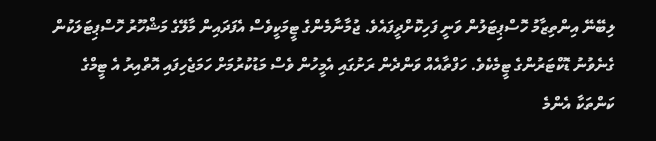ލިބޭނޭ އިންތިޒާމު ހޮސްޕިޓަލުން ވަނީ ފަހިކޮށްދީފައެވެ. ޖުމާނާމެންގެ ޓީމަކީވެސް އެފަދައިން މާލޭގެ މަޝްހޫރު ހޮސްޕިޓަލަކުން ގެނެވުނު ޑޮކްޓަރުންގެ ޓީމެކެވެ. ހަފްތާއެއް ވަންދެން ރަށުގައި އެމީހުން ވެސް މަޑުކުރުމަށް ހަމަޖެހިފައި އޮތްއިރު އެ ޓީމްގެ ކަންތަކާ އެންމެ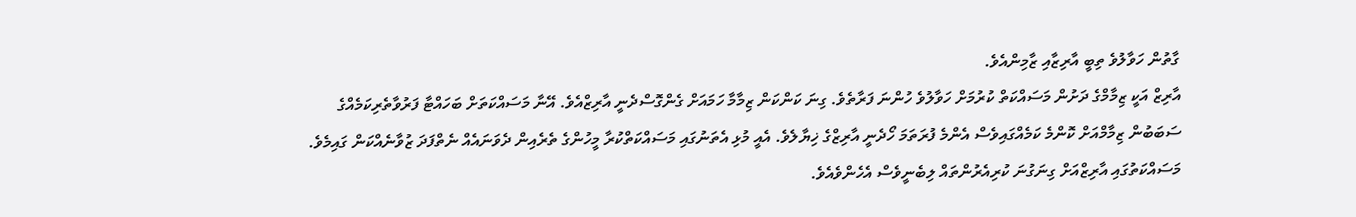ގާތުން ހަވާލުވެ ތިބީ އާރިޒާއި ޒާމިންއެވެ.
އާރިޒް އަކީ ޒިމާމްގެ ދަށުން މަސައްކަތް ކުރުމަށް ހަވާލުވެ ހުންނަ ފަރާތެވެ. ގިނަ ކަންކަން ޒިމާމާ ހަމައަށް ގެންގޮސްދެނީ އާރިޒްއެވެ. އޭނާ މަސައްކަތަށް ބަހައްޓާ ފަރުވާތެރިކަމެއްގެ ސަބަބުން ޒިމާމްއަށް ކޮންމެ ކަމެއްގައިވެސް އެންމެ ފުރަތަމަ ހޯދެނީ އާރިޒްގެ ޚިޔާލެވެ. އެއީ މުޅި އެތަނުގައި މަސައްކަތްކުރާ މީހުންގެ ތެރެއިން ދެވަނައެއް ނެތްފަދަ ޒުވާނެއްކަން ގައިމެވެ. މަސައްކަތުގައި އާރިޒްއަށް ގިނަގުނަ ކުރިއެރުންތައް ލިބެނީވެސް އެހެންވެއެވެ.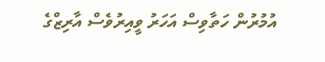އުމުރުން ހަތާވިސް އަހަރު ވީއިރުވެސް އާރިޒްގެ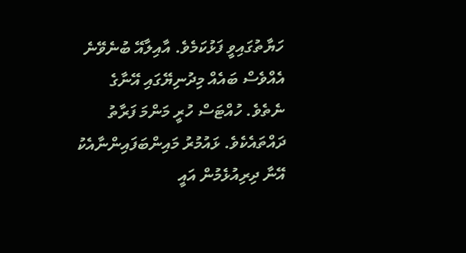ހަޔާތުގައިވީ ފަޅުކަމެވެ. އާއިލާއޭ ބުނެވޭނެ އެއްވެސް ބައެއް މިދުނިޔޭގައި އޭނާގެ ނެތެވެ. ހުއްޓަސް ހުރީ މަންމަ ފަރާތު ދައްތައެކެވެ. ޅައުމުރު މައިންބަފައިންނާއެކު އޭނާ ދިރިއުޅެމުން އައީ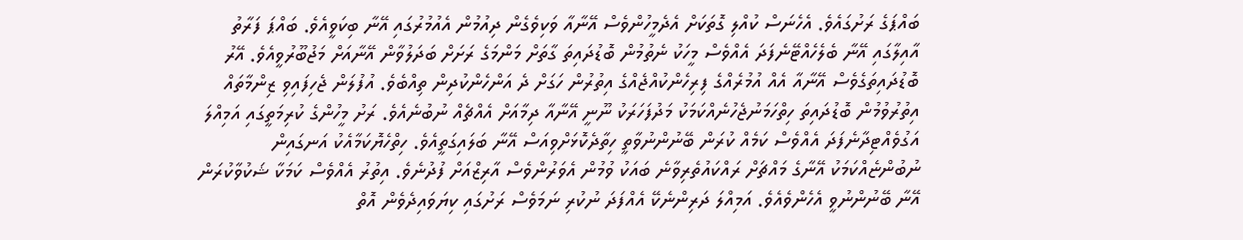ބައްޕަގެ ރަށުގައެވެ. އެހެނަސް ކުއްލި ގޮތަކަށް އެދެމީހުންވެސް އޭނާއާ ވަކިވެގެން ދިއުމުން އެއުމުރުގައި އޭނާ ބިކަވީއެވެ. ބައްޕަ ފަރާތު އާއިލާގައި އޭނާ ބެލެހެއްޓޭނެފަދަ އެއްވެސް މީހަކު ނެތުމުން ބޮޑުދައިތަ ގާތަށް މަންމަގެ ރަށަށް ބަދަލުވާން އޭނާއަށް މަޖުބޫރުވީއެވެ. އޭރު ބޮޑުދައިތަގެވެސް އޭނާއާ އެއް އުމުރެއްގެ ފިރިހެންކުއްޖެއްގެ އިތުރުން ހަގަށް ދެ އަންހެންކުދިން ތިއްބެވެ. އުފުލަން ޖެހިފައިވި ޒިންމާތައް އިތުރުވުމުން ބޮޑުދައިތަ ހިތްހަމަނުޖެހުނެއްކަމަކު މަދުފަހަރަކު ނޫނީ އޭނާއާ ދިމާއަށް އެއްޗެއް ނުބުނެއެވެ. ރަށު މީހުންގެ ކުރިމަތީގައި އަމިއްލަ އަގުވެއްޓިދާނެފަދަ އެއްވެސް ކަމެއް ކުރަން ބޭނުންނުވާތީ ހިތާދެކޮޅަށްވިއަސް އޭނާ ބަލައިގަތީއެވެ. ހިތްހެޔޮކަމާއެކު އަނގައިން ނުބުންޏެއްކަމަކު އޭނާގެ މައްޗަށް ރައްކައުތެރިވާނެ ބައަކު ވުމުން އެވަރުންވެސް އާރިޒްއަށް ފުދުނެވެ. އިތުރު އެއްވެސް ކަމަކާ ޝަކުވާކުރަން އޭނާ ބޭނުންނުވީ އެހެންވެއެވެ. އަމިއްލަ ދަރިންނެކޭ އެއްފަދަ ނުކުރި ނަމަވެސް ރަށުގައި ކިޔަވައިދެވެން އޮތް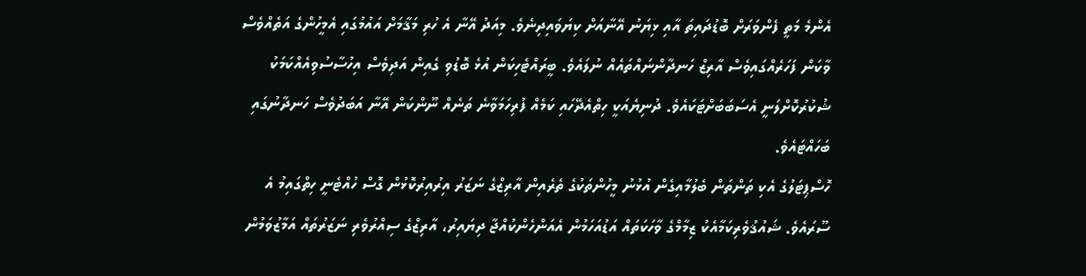އެންމެ މަތީ ފެންވަރަށް ބޮޑުދައިތަ އާއި ޅިޔަނު އޭނާއަށް ކިޔަވައިދިނެވެ. މިއަދު އޭނާ އެ ހުރި މަޤާމަށް އައުމުގައި އެމީހުންގެ އަތެއްވެސް ވާކަން ފަހަރެއްގައިވެސް އާރިޒް ހަނދާންނައްތައެއް ނުލައެވެ. ބީރައްޓެހިކަން އުޅެ ބޮޑުވި ގެއިން އަދިވެސް އިހުސާސުވިއެއްކަމަކު ޝުކުރުކޮށްލަނީ އެސަބަބަށްޓަކައެވެ. ދުނިޔެއަކީ ހިތްއެދޭހައި ކަމެއް ފުރިހަމަވާނެ ތަނެއް ނޫންކަން އޭނާ އަބަދުވެސް ހަނދާނުގައި ބަހައްޓައެވެ.
ހޮސްޕިޓަލުގެ އެކި ތަންތަން ބެލުމާއިގެން އުޅުނު މީހުންތަކުގެ ތެރެއިން އާރިޒްގެ ނަޒަރު އިރުއިރުކޮޅުން ގޮސް ހުއްޓެނީ ހިތްގައިމު އެ ސޫރައެވެ. ޝައުޤުވެރިކަމާއެކު ޒިމާމްގެ ވާހަކަތައް އަޑުއަހަމުން އެއަންހެންކުއްޖާ ދިޔައިރު، އާރިޒްގެ ސިއްރުވެރި ނަޒަރުތައް އަމާޒުވަމުން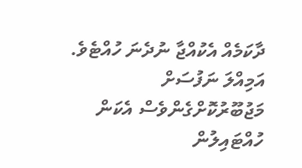ދާކަމެއް އެކުއްޖާ ނުދެނަ ހުއްޓެވެ. އަމިއްލަ ނަފުސަށް މަޖުބޫރުކޮށްގެންވެސް އެކަން ހުއްޓައިލުން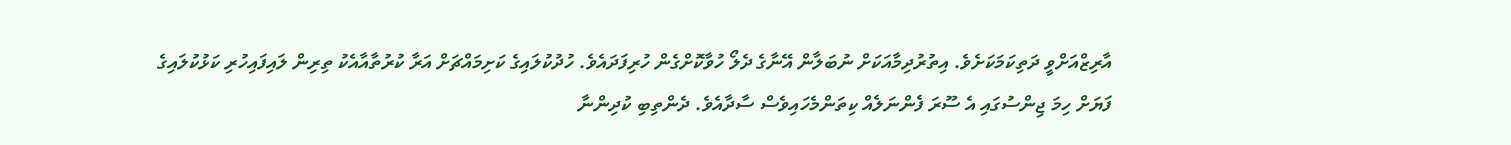އާރިޒްއަށްވީ ދަތިކަމަކަށެވެ. އިތުރުދިމާއަކަށް ނުބަލާން އޭނާގެ ދެލޯ ހުވާކޮށްގެން ހުރިފަދައެވެ. ހުދުކުލައިގެ ކަށިމައްޗަށް އަރާ ކުރުތާއާއެކު ތިރިން ލައިފައިހުރި ކަޅުކުލައިގެ ފަޔަށް ހިމަ ޖިންސުގައި އެ ސޫރަ ފެންނަލެއް ކިތަންމެހައިވެސް ސާދާއެވެ. ދެންތިބި ކުދިންނާ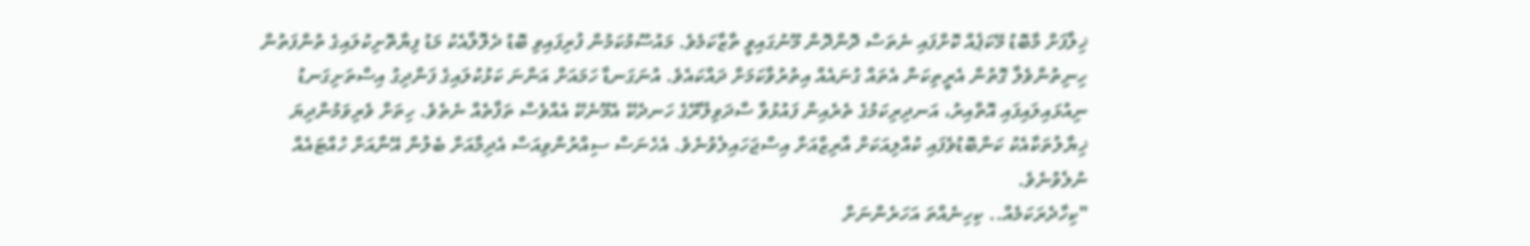ޚިލާފަށް މާބޮޑު މޭކަޕެއް ކޮށްފައި ނެތަސް ދޮންދޮން މޫނުގައިވީ ތާޒާކަމެވެ. މައުސޫމުކަމުން ފުރިފައިވި ބޮޑު ދެލޮލާއެކު މަޑު ފިޔާތޮށިކުލައިގެ ތުންފަތުން ހިނިތުންވެލާ ގޮތުން އެރީތިކަން އެތައް ގުނައެއް އިތުރުވާކަމަށް ދައްކައެވެ. އުނަގަނޑާ ހަމައަށް އަންނަ ކަޅުކުލައިގެ ފަންދިގު އިސްތަށިގަނޑު ނިއުޅައިލައިފައި އޮތްއިރު، އަނދިރިކަމުގެ ތެރެއިން ފައުޅުވާ ސާދަވިލޭރޭގެ ހަނދެކޭ އެމޫނެކޭ އެއްވެސް ތަފާތެއް ނެތެވެ. ހިތަށް ވެރިވަމުންދިޔަ ޚިޔާލުތަކާއެކު ކަންބޮޑުވެފައި ކުއްލިއަކަށް އާރިޒްއަށް އިސްޖަހައިލެވުނެވެ. އެހެނަސް ސިއްރުންވިއަސް އެދިމާއަށް ބެލުން އޭނާއަށް ހުއްޓައެއް ނުލެވުނެވެ.
"ކިހާދެރަކަމެއް.. ކިހިނެއްތަ އަހަރެންނަށް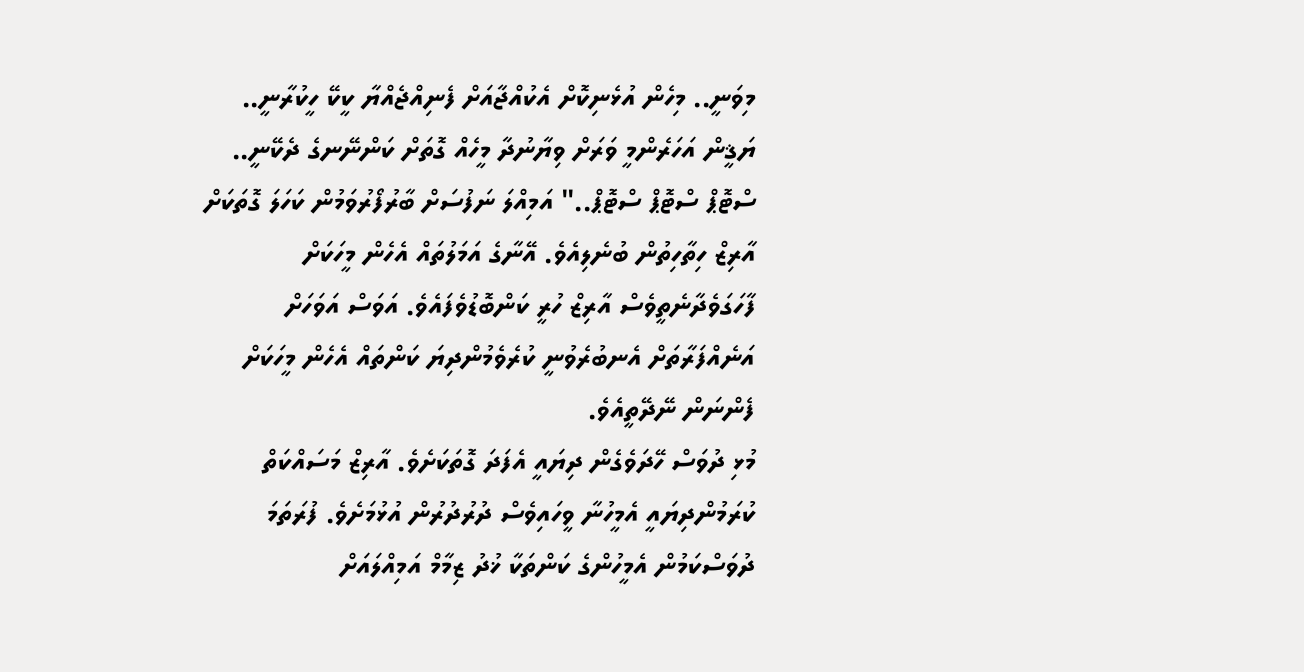މިވަނީ.. މިހެން އުޅެނިކޮށް އެކުއްޖާއަށް ފެނިއްޖެއްޔާ ކީކޭ ހީކުރާނީ.. ޔަޤީން އަހަރެންމީ ވަރަށް ވިޔާނުދާ މީހެއް ގޮތަށް ކަންނޭނގެ ދެކޭނީ.. ސްޓޮޕް ސްޓޮޕް ސްޓޮޕް.." އަމިއްލަ ނަފުސަށް ބާރުފޯރުވަމުން ކަހަލަ ގޮތަކަށް އާރިޒް ހިތާހިތުން ބުނެލިއެވެ. އޭނާގެ އަމަލުތައް އެހެން މީހަކަށް ފާހަގަވެދާނެތީވެސް އާރިޒް ހުރީ ކަންބޮޑުވެފައެވެ. އަވަސް އަވަހަށް އަނެއްފަރާތަށް އެނބުރެވުނީ ކުރެވެމުންދިޔަ ކަންތައް އެހެން މީހަކަށް ފެންނަން ނޭދޭތީއެވެ.
މުޅި ދުވަސް ހޭދަވެގެން ދިޔައީ އެފަދަ ގޮތަކަށެވެ. އާރިޒް މަސައްކަތް ކުރަމުންދިޔައީ އެމީހުނާ ވީހައިވެސް ދުރުދުރުން އުޅުމަށެވެ. ފުރަތަމަ ދުވަސްކަމުން އެމީހުންގެ ކަންތަކާ ޚުދު ޒިމާމް އަމިއްލައަށް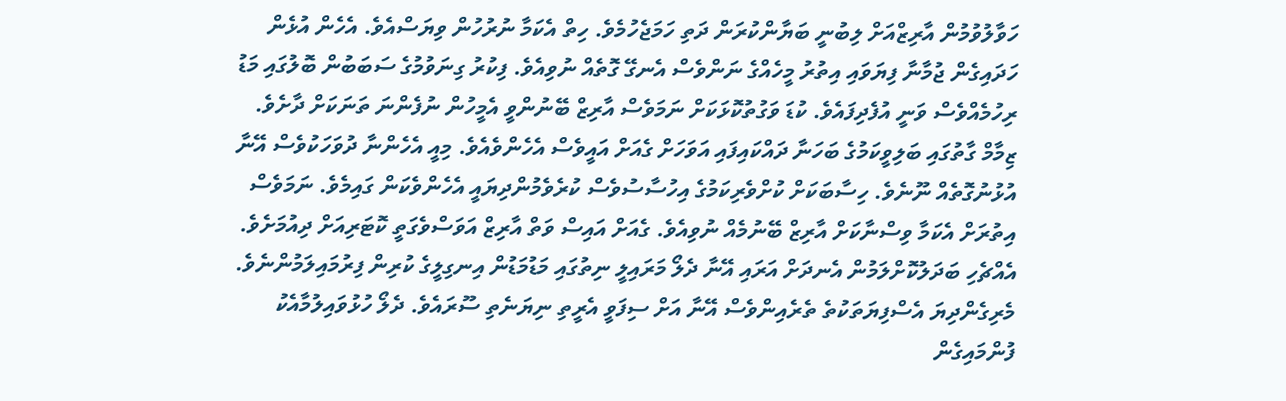ހަވާލުވުމުން އާރިޒްއަށް ލިބުނީ ބަޔާންކުރަން ދަތި ހަމަޖެހުމެވެ. ހިތް އެކަމާ ނުރުހުން ވިޔަސްއެވެ. އެހެން އުޅެން ހަދައިގެން ޖުމާނާ ފިޔަވައި އިތުރު މީހެއްގެ ނަންވެސް އެނގޭ ގޮތެއް ނުވިއެވެ. ފިކުރު ގިނަވުމުގެ ސަބަބުން ބޮލުގައި މަޑު ރިހުމެއްވެސް ވަނީ އުފެދިފައެވެ. ކުޑަ ވަގުތުކޮޅަކަށް ނަމަވެސް އާރިޒް ބޭނުންވީ އެމީހުން ނުފެންނަ ތަނަކަށް ދާށެވެ. ޒިމާމް ގާތުގައި ބަލިވީކަމުގެ ބަހަނާ ދައްކައިފައި އަވަހަށް ގެއަށް އައީވެސް އެހެންވެއެވެ. މިއީ އެހެންނާ ދުވަހަކުވެސް އޭނާ އުޅުނުގޮތެއް ނޫނެވެ. ހިސާބަކަށް ކުށްވެރިކަމުގެ އިހުސާސުވެސް ކުރެވެމުންދިޔައީ އެހެންވެކަން ގައިމެވެ. ނަމަވެސް އިތުރަށް އެކަމާ ވިސްނާކަށް އާރިޒް ބޭނުމެއް ނުވިއެވެ. ގެއަށް އައިސް ވަތް އާރިޒް އަވަސްވެގަތީ ކޮޓަރިއަށް ދިއުމަށެވެ. އެއްޗެހި ބަދަލުކޮށްލަމުން އެނދަށް އަރައި އޭނާ ދެލޯ މަރައިލީ ނިތުގައި މަޑުމަޑުން އިނގިލީގެ ކުރިން ފިރުމައިލަމުންނެވެ. މެރިގެންދިޔަ އެސްފިޔަތަކުތެ ތެރެއިންވެސް އޭނާ އަށް ސިފަވީ އެރީތި ނިޔަނެތި ސޫރައެވެ. ދެލޯ ހުޅުވައިލުމާއެކު ފުންމައިގެން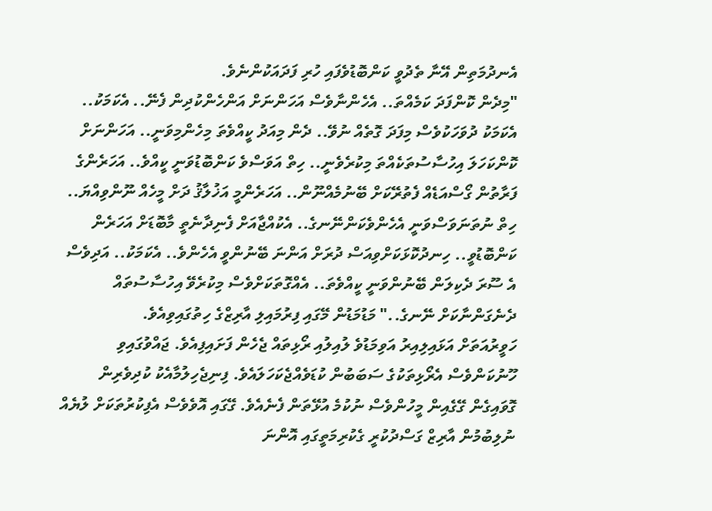އެނދުމަތިން އޭނާ ތެދުވީ ކަންބޮޑުވެފައި ހުރި ފަދައަކުންނެވެ.
"މިދެން ކޮންފަދަ ކަމެއްތަ.. އެހެންނާވެސް އަހަންނަށް އަންހެންކުދިން ފެނޭ.. އެކަމަކު.. އެކަމަކު ދުވަހަކުވެސް މިފަދަ ގޮތެއް ނުވޭ.. ދެން މިއަދު ކީއްވެތަ މިހެންމިވަނީ.. އަހަންނަށް ކޮންކަހަލަ އިހުސާސުތަކެއްތަ މިކުރެވެނީ.. ހިތް އަވަސްވެ ކަންބޮޑުވަނީ ކީއްވެ.. އަހަރެންގެ ފަރާތުން ގޯސްއަޑެއް ފެތުރޭކަށް ބޭނުމެއްނޫން.. އަހަރެންމީ އަޚުލާޤު ދަށް މީހެއް ނޫންވިއްޔަ.. ހިތް ނުތަނަވަސްވަނީ އެހެންވެކަންނޭނގެ.. އެކުއްޖާއަށް ފެނިދާނެތީ މާބޮޑަށް އަހަރެން ކަންބޮޑުވީ.. ހިނދުކޮޅަކަށްވިއަސް ދުރަށް އަންނަ ބޭނުންވީ އެހެންވެ.. އެކަމަކު.. އަދިވެސް އެ ސޫރަ ދެކިލަން ބޭނުންވަނީ ކީއްވެތަ.. އެއްގޮތަކަށްވެސް މިކުރެވޭ އިހުސާސުތައް ދެނެގަންނާކަށް ނޭނގެ.." މަޑުމަޑުން މޭގައި ފިރުމައިލި އާރިޒްގެ ހިތުގައިވިއެވެ.
ހަވީރުއަތަށް އަޅައިލިއިރު އަވިމަޑުވެ ލުއިލުއި ރޯޅިތައް ޖެހެން ފަށައިފިއެވެ. ޖައްވުގައިވި ހޫނުކަންވެސް އެރޯޅިތަކުގެ ސަބަބުން ކުޑަވެއްޖެކަހަލައެވެ. ފިނިޖެހިލުމާއެކު ކުދިވެރިން ގޮވައިގެން ގޭގެއިން މީހުންވެސް ނުކުމެ އުޅޭތަން ފެނެއެވެ. ގޭގައި އޮވެވެސް އެފިކުރުތަކަށް ލުޔެއް ނުލިބުމުން އާރިޒް ގަސްދުކުރީ ގެކުރިމަތީގައި އޮންނަ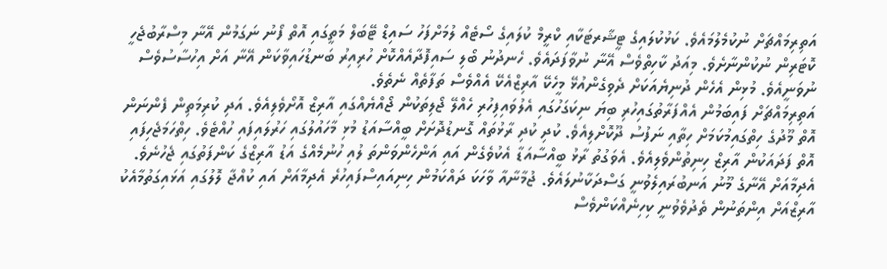އަތިރިމައްޗަށް ނުކުމެލުމައެވެ. ކަޅުކުލައިގެ ޓީޝާރޓަކާއި ކްރީމް ކުލައިގެ ސޯޓެއް ލުމަށްފަހު ސައިޑް ޓޭބަލް މަތީގައި އޮތް ފޯނު ނަގަމުން އޭނާ މިސްރާބުޖެހީ ކޮޓަރިން ނުކުންނާށެވެ. މިއަދު ކާހިތްވެސް އޭނާ ނުވާފަދައެވެ. ހެނދުނު ބޯލި ސައިފޮދާއެއްކޮށް ހުރިއިރު ބަނޑުހައިވާކަން އޭނާ އަށް އިހުސާސުވެސް ނުވަނީއެވެ. މުޅިން އެހެން ދުނިޔެއަކަށް ދެވިގެންއުޅޭ މީހެކޭ އާރިޒްއެކޭ އެއްވެސް ތަފާތެއް ނެތެވެ.
އަތިރިމައްޗަށް ފައިބަމުން އެއްފަރާތުގައިހުރި ބިޔަ ނިކަގަހުގައި އެލުވައިފިހުރި ހެއްލޭ ޖޯލިތަކުން ޖޯއްޔެއްގައި އާރިޒް އޮށޯވެލިއެވެ. އަދި ކުރިމަތިން ފެންނަން އޮތް މޫދުގެ ހިތްގައިމުކަމަށް ހިތާއި ނަފުސު ދޫކޮށްލިއެވެ. ކުދި ކުދި ރާޅުތައް ގޮނޑުދޮށަށް ބީއްސާއަޑު މުޅި މާހައުލުގައި ހަރުލައިފައި ހުއްޓެވެ. ހިތްހަމަޖެހިފައި އޮތް ފަދައަކުން އާރިޒް ހިނިތުންވެލިއެވެ. އެވަގުތު ރާޅު ބީއްސާއަޑާ އެކުވެގެން އައި އަންހެންވަންތަ ލުއި ހުނުމެއްގެ އަޑު އާރިޒްގެ ކަންފަތުގައި ޖެހުނެވެ. އެދިމާއަށް އޭނާގެ މޫނު އަނބުރައިލެވުނީ ގަސްދަކާނުލައެވެ. ޖުމާނާއާ ވާހަކަ ދައްކަމުން ހިނިއައިސްފައިހުރެ އެދިމާއަށް އައި ކުއްޖާ ލޮލުގައި އަޅައިގަތުމާއެކު އާރިޒްއަށް އިންތަނުން ތެދުވެވުނީ ކިހިނެއްކަންވެސް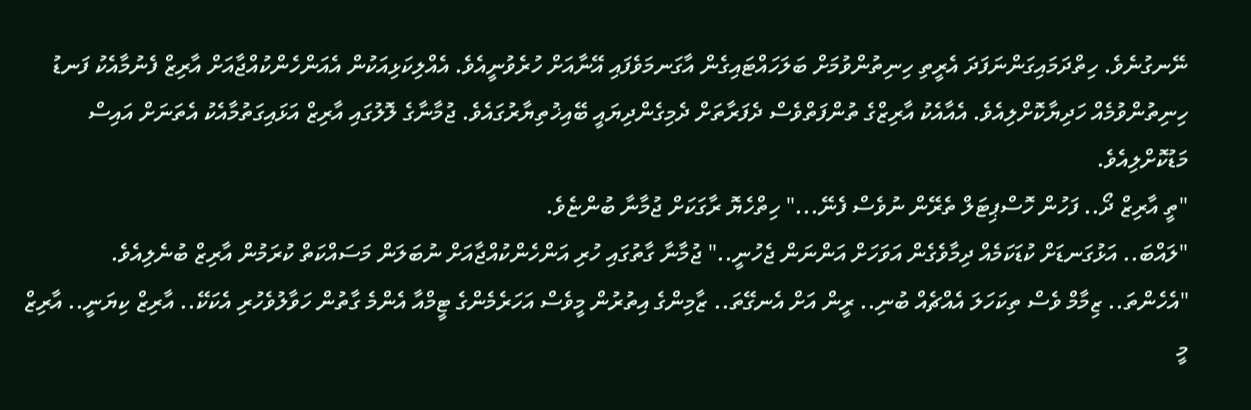ނޭނގުނެވެ. ހިތްދަމައިގަންނަފަދަ އެރީތި ހިނިތުންވުމަށް ބަލަހައްޓައިގެން އާގަނމަވެފައި އޭނާއަށް ހުރެވުނީއެވެ. އެއްލިކަޅިއަކުން އެއަންހެންކުއްޖާއަށް އާރިޒް ފެނުމާއެކު ފަނޑު ހިނިތުންވުމެއް ހަދިޔާކޮށްލިއެވެ. އެއާއެކު އާރިޒްގެ ތުންފަތްވެސް ދެފަރާތަށް ދެމިގެންދިޔައީ ބޭއިޚުތިޔާރުގައެވެ. ޖުމާނާގެ ލޮލުގައި އާރިޒް އަޅައިގަތުމާއެކު އެތަނަށް އައިސް މަޑުކޮށްލިއެވެ.
"ތީ އާރިޒް ދޯ.. ފަހުން ހޮސްޕިޓަލް ތެރޭން ނުވެސް ފެނޭ..." ހިތްހެޔޮ ރާގަކަށް ޖުމާނާ ބުންޏެވެ.
"ލައްބަ.. އަޅުގަނޑަށް ކުޑަކަމެއް ދިމާވެގެން އަވަހަށް އަންނަން ޖެހުނީ.." ޖުމާނާ ގާތުގައި ހުރި އަންހެންކުއްޖާއަށް ނުބަލަން މަސައްކަތް ކުރަމުން އާރިޒް ބުނެލިއެވެ.
"އެހެންތަ.. ޒިމާމް ވެސް ތިކަހަލަ އެއްޗެއް ބުނި.. ރީން އަށް އެނގޭތަ.. ޒާމިންގެ އިތުރުން މީވެސް އަހަރެމެންގެ ޓީމްއާ އެންމެ ގާތުން ހަވާލުވެހުރި އެކަކޭ.. އާރިޒް ކިޔަނީ.. އާރިޒް މީ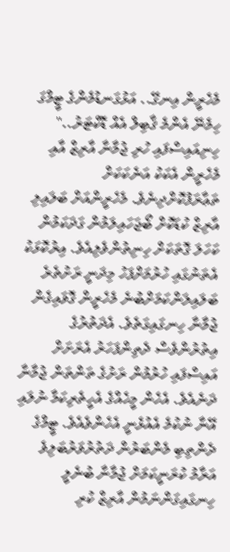މެހެރީން އިނގޭ.. އަޅުގަނޑުމެންގެ ޓީމްގަ ހިމެނޭ އެންމެ ޤާބިލް އެއް ޑޮކްޓަރު.." ހިނިއައިސްފައި ހުރި ޖުމާނާ އާރިޒް އާއި މެހެރީން އެކަކު އަނެކަކަށް ތަޢާރަފުކޮށްދިނެވެ. މެހެރީންއަށް ބަލައިލި އާރިޒް ކުޑަކޮށް ބޯޖަހައިލަމުން ގަދަކަމުން ކަހަލަ ގޮތަކަށް ހިނިތުންވެލިއެވެ. އިރުކޮޅަކު އެތަނުގައި ހުރުމަށްފަހު މިދަނީ ރަށުތެރެ ބަލައިލަންކަމަށްބުނެ މެހެރީން ގޮވައިގެން ޖުމާނާ ހިނގައިގަތެވެ. އެދަތުރުގެ އިތުރުންވެސް ދެތިންފަހަރު އެރަށަށް އައިސްފައި ހުރުމުން ރަށުގެ ތަންތަން ޖުމާނާ ދަނެއެވެ. އެހެން މީހެއްގެ އެހީތެރިކަމާ ނުލައި އޭނާ ނުކުމެ އެއުޅެނީ އެހެންވެއެވެ. ޓީމްގެ ދެންތިބި މެންބަރުން ދަތުރުވަރުބަލިވެ އަރާމު ކުރަނީކަމަށް ޖުމާނާ ބުނެލީ ހިނގައިގަންނަމުން އާރިޒް ކުރި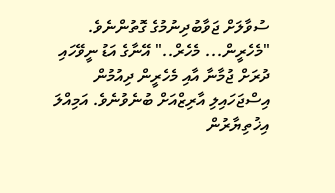ސުވާލަށް ޖަވާބުދިނުމުގެ ގޮތުންނެވެ.
"މެހެރީން... މެހެރް.." އޭނާގެ އަޑު ނީވޭހައި ދުރަށް ޖުމާނާ އާއި މެހެރީން ދިއުމުން އިސްޖަހައިލި އާރިޒްއަށް ބުނެވުނެވެ. އަމިއްލަ އިޚުތިޔާރުން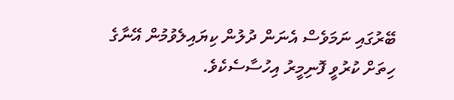ބޭރުގައި ނަމަވެސް އެނަން ދުލުން ކިޔައިލެވުމުން އޭނާގެ ހިތަށް ކުރުވީ ފޮނިމީރު އިހުސާސެކެވެ.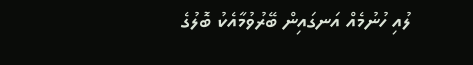ލުއި ހުނުމެއް އަނގައިން ބޭރުވުމާއެކު ބޮލުގެ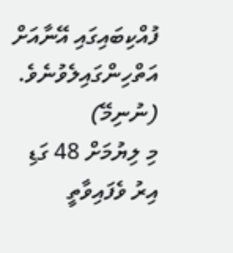ފުއްކިބައިގައި އޭނާއަށް އަތްހިންގައިލެވުނެވެ.
(ނުނިމޭ)
މި ލިޔުމަށް 48 ގަޑި އިރު ވެފައިވާތީ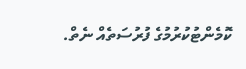ކޮމެންޓުކުރުމުގެ ފުރުސަތެއް ނެތް.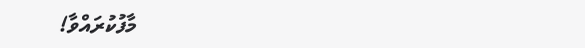މާފުކުރައްވާ!